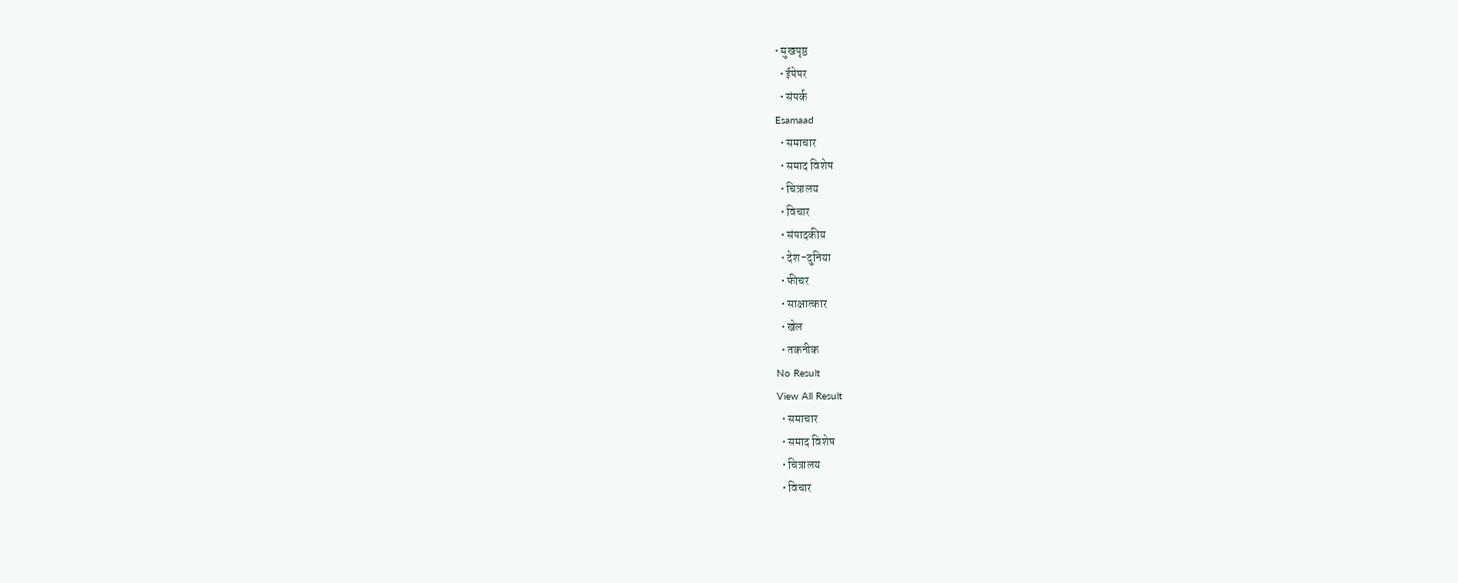• मुखपृष्ठ
  • ईपेपर
  • संपर्क
Esamaad
  • समाचार
  • समाद विशेष
  • चित्रालय
  • विचार
  • संपादकीय
  • देश-दुनिया
  • फीचर
  • साक्षात्‍कार
  • खेल
  • तकनीक
No Result
View All Result
  • समाचार
  • समाद विशेष
  • चित्रालय
  • विचार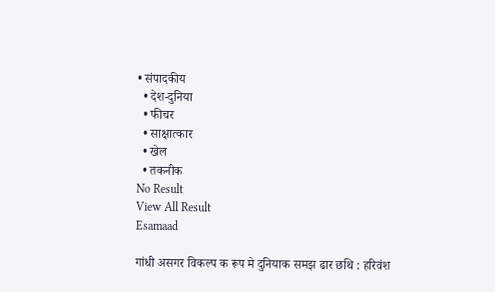• संपादकीय
  • देश-दुनिया
  • फीचर
  • साक्षात्‍कार
  • खेल
  • तकनीक
No Result
View All Result
Esamaad

गांधी असगर विकल्‍प क रूप मे दुनियाक समझ ढार छथि : हरिवंश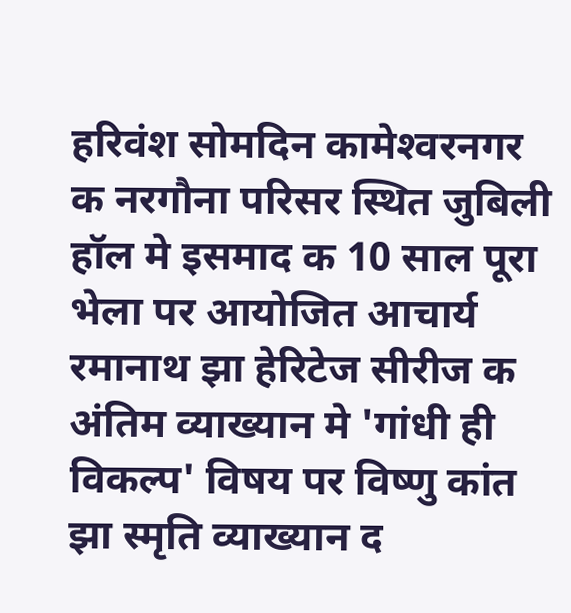हरिवंश सोमदिन कामेश्‍वरनगर क नरगौना परिसर स्थित जुबिली हॉल मे इसमाद क 10 साल पूरा भेला पर आयोजित आचार्य रमानाथ झा हेरिटेज सीरीज क अंतिम व्याख्यान मे 'गांधी ही विकल्प' विषय पर विष्णु कांत झा स्मृति व्याख्यान द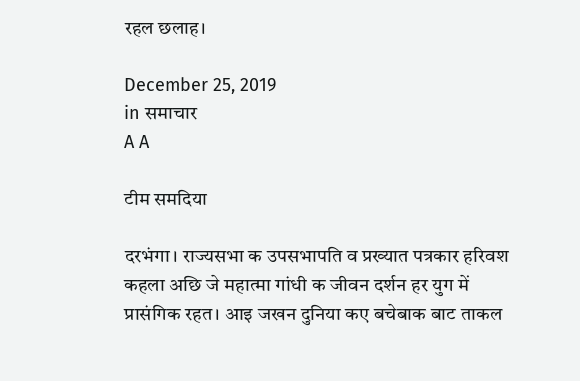रहल छलाह।

December 25, 2019
in समाचार
A A

टीम समदिया

दरभंगा। राज्यसभा क उपसभापति व प्रख्‍यात पत्रकार हरिवश कहला अछि जे महात्मा गांधी क जीवन दर्शन हर युग में प्रासंगिक रहत। आइ जखन दुनिया कए बचेबाक बाट ताकल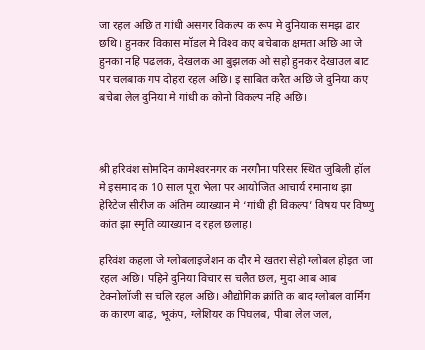जा रहल अछि त गांधी असगर विकल्‍प क रूप मे दुनियाक समझ ढार छथि। हुनकर विकास मॉडल मे विश्‍व कए बचेबाक क्षमता अछि आ जे हुनका नहि पढलक, देखलक आ बुझलक ओ सहो हुनकर देखाउल बाट पर चलबाक गप दोहरा रहल अछि। इ साबित करैत अछि जे दुनिया कए बचेबा लेल दुनिया मे गांधी क कोनो विकल्‍प नहि अछि।



श्री हरिवंश सोमदिन कामेश्‍वरनगर क नरगौना परिसर स्थित जुबिली हॉल मे इसमाद क 10 साल पूरा भेला पर आयोजित आचार्य रमानाथ झा हेरिटेज सीरीज क अंतिम व्याख्यान मे ‘गांधी ही विकल्प’ विषय पर विष्णु कांत झा स्मृति व्याख्यान द रहल छलाह।

हरिवंश कहला जे ग्लोबलाइजेशन क दौर मे खतरा सेहो ग्लोबल होइत जा रहल अछि। पहिने दुनिया विचार स चलैत छल, मुदा आब आब टेक्नोलॉजी स चलि रहल अछि। औद्योगिक क्रांति क बाद ग्लोबल वार्मिंग क कारण बाढ़, भूकंप, ग्लेशियर क पिघलब, पीबा लेल जल,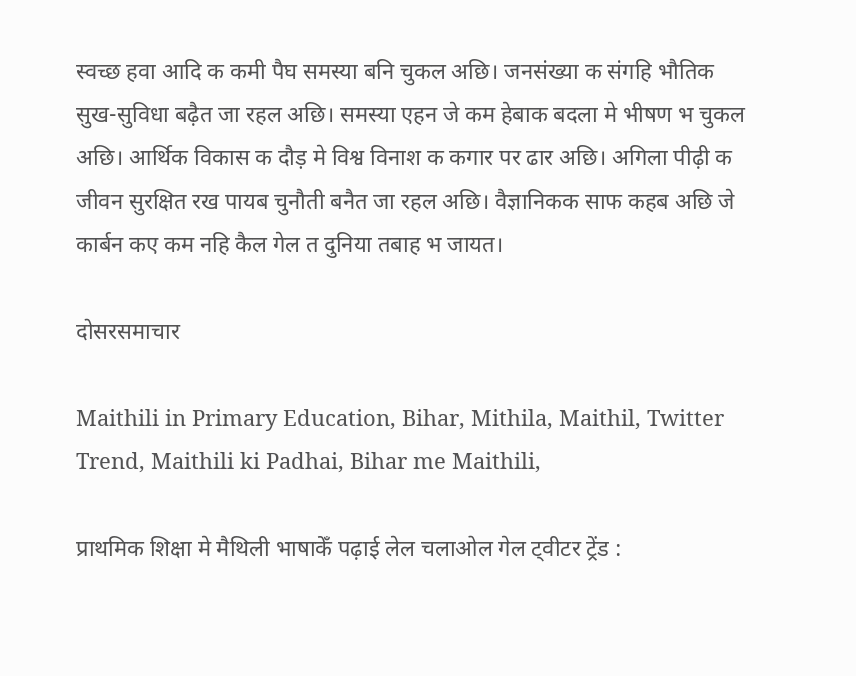स्वच्छ हवा आदि क कमी पैघ समस्या बनि चुकल अछि। जनसंख्या क संगहि भौतिक सुख-सुविधा बढ़ैत जा रहल अछि। समस्या एहन जे कम हेबाक बदला मे भीषण भ चुकल अछि। आर्थिक विकास क दौड़ मे विश्व विनाश क कगार पर ढार अछि। अगिला पीढ़ी क जीवन सुरक्षित रख पायब चुनौती बनैत जा रहल अछि। वैज्ञानिकक साफ कहब अछि जे कार्बन कए कम नहि कैल गेल त दुनिया तबाह भ जायत।

दोसरसमाचार

Maithili in Primary Education, Bihar, Mithila, Maithil, Twitter Trend, Maithili ki Padhai, Bihar me Maithili,

प्राथमिक शि‍क्षा मे मैथि‍ली भाषाकेँ पढ़ाई लेल चलाओल गेल ट्वीटर ट्रेंड :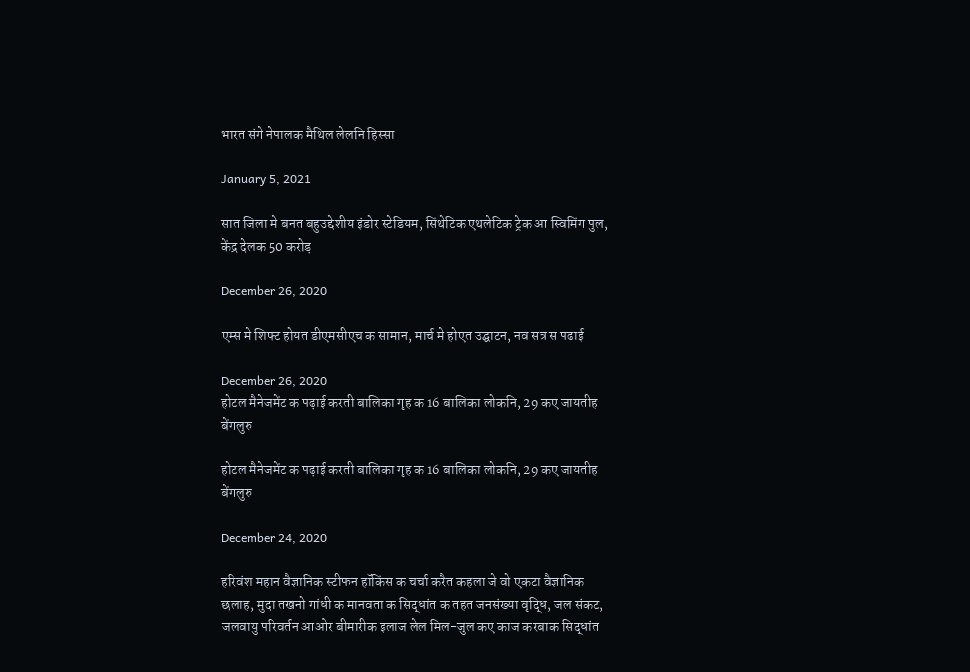भारत संगे नेपालक मैथिल लेलनि हिस्सा

January 5, 2021

सात जिला मे बनत बहुउद्देशीय इंडोर स्‍टेडि‍यम, सिंथेटिक एथलेटिक ट्रेक आ स्विमिंग पुल, केंद्र देलक 50 करोड़

December 26, 2020

एम्स मे शिफ्ट होयत डीएमसीएच क सामान, मार्च मे होएत उद्घाटन, नव सत्र स पढाई

December 26, 2020
होटल मैनेजमेंट क पढ़ाई करती बालिका गृह क 16 बालिका लोकनि, 29 कए जायतीह बेंगलुरु

होटल मैनेजमेंट क पढ़ाई करती बालिका गृह क 16 बालिका लोकनि, 29 कए जायतीह बेंगलुरु

December 24, 2020

हरिवंश महान वैज्ञानिक स्टीफन हॉकिंस क चर्चा करैत कहला जे वो एकटा वैज्ञानिक छलाह, मुदा तखनो गांधी क मानवता क सिद्धांत क तहत जनसंख्या वृद्धि, जल संकट, जलवायु परिवर्तन आओर बीमारीक इलाज लेल मिल-जुल कए काज करबाक सिद्धांत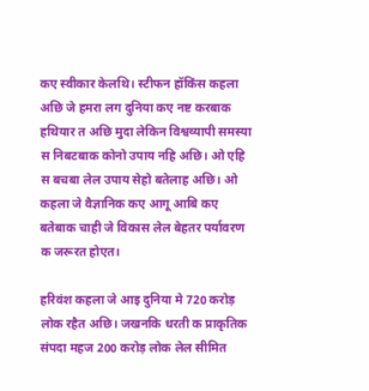कए स्‍वीकार केलथि। स्टीफन हॉकिंस कहला अछि जे हमरा लग दुनिया कए नष्ट करबाक हथियार त अछि मुदा लेकिन विश्वव्यापी समस्या स निबटबाक कोनो उपाय नहि अछि। ओ एहि स बचबा लेल उपाय सेहो बतेलाह अछि। ओ कहला जे वैज्ञानिक कए आगू आबि कए बतेबाक चाही जे विकास लेल बेहतर पर्यावरण क जरूरत होएत।

हरिवंश कहला जे आइ दुनिया मे 720 करोड़ लोक रहैत अछि। जखनकि धरती क प्राकृतिक संपदा महज 200 करोड़ लोक लेल सीमित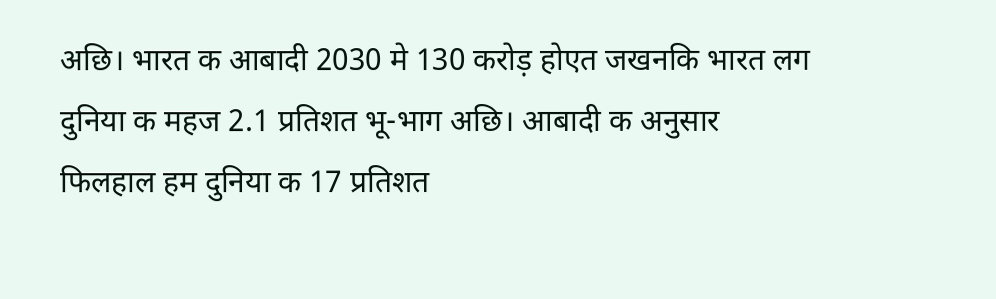अछि। भारत क आबादी 2030 मे 130 करोड़ होएत जखनकि भारत लग दुनिया क महज 2.1 प्रतिशत भू-भाग अछि। आबादी क अनुसार फिलहाल हम दुनिया क 17 प्रतिशत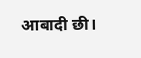आबादी छी।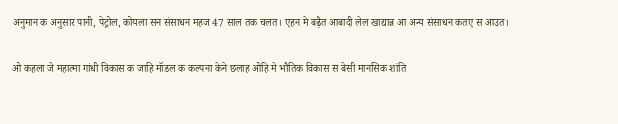अनुमान क अनुसार पानी, पेट्रोल, कोयला सन संसाधन महज 47 साल तक चलत। एहन मे बढ़ैत आबादी लेल खाद्यान्न आ अन्य संसाधन कतए स आउत।

ओ कहला जे महात्मा गांधी विकास क जाहि मॉडल क कल्पना केने छलाह ओहि मे भौतिक विकास स बेसी मानसिक शांति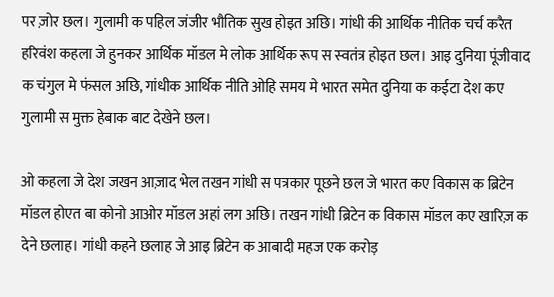पर ज़ोर छल। गुलामी क पहिल जंजीर भौतिक सुख होइत अछि। गांधी की आर्थिक नीतिक चर्च करैत हरिवंश कहला जे हुनकर आर्थिक मॉडल मे लोक आर्थिक रूप स स्‍वतंत्र होइत छल। आइ दुनिया पूंजीवाद क चंगुल मे फंसल अछि, गांधीक आर्थिक नीति ओहि समय मे भारत समेत दुनिया क कईटा देश कए गुलामी स मुक्त हेबाक बाट देखेने छल।

ओ कहला जे देश जखन आज़ाद भेल तखन गांधी स पत्रकार पूछने छल जे भारत कए विकास क ब्रिटेन मॉडल होएत बा कोनो आओर मॉडल अहां लग अछि। तखन गांधी ब्रिटेन क विकास मॉडल कए खारिज़ क देने छलाह। गांधी कहने छलाह जे आइ ब्रिटेन क आबादी महज एक करोड़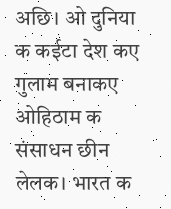अछि। ओ दुनिया क कईटा देश कए गुलाम बनाकए ओहिठाम क संसाधन छीन लेलक। भारत क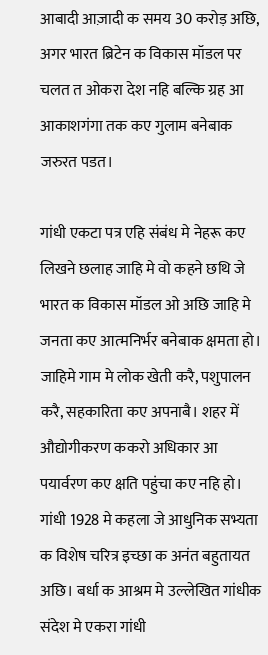आबादी आज़ादी क समय 30 करोड़ अछि, अगर भारत ब्रिटेन क विकास मॉडल पर चलत त ओकरा देश नहि बल्कि ग्रह आ आकाशगंगा तक कए गुलाम बनेबाक जरुरत पडत।

गांधी एकटा पत्र एहि संबंध मे नेहरू कए लिखने छलाह जाहि मे वो कहने छथि जे भारत क विकास मॉडल ओ अछि जाहि मे जनता कए आत्‍मनिर्भर बनेबाक क्षमता हो। जाहिमे गाम मे लोक खेती करै, पशुपालन करै, सहकारिता कए अपनाबै। शहर में औद्योगीकरण ककरो अधिकार आ पयार्वरण कए क्षति पहुंचा कए नहि हो। गांधी 1928 मे कहला जे आधुनिक सभ्यता क विशेष चरित्र इच्छा क अनंत बहुतायत अछि। बर्धा क आश्रम मे उल्‍लेखित गांधीक संदेश मे एकरा गांधी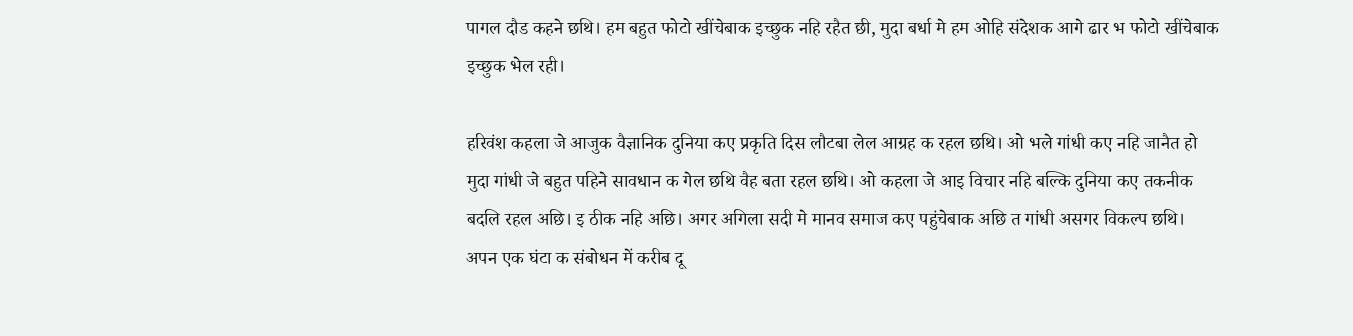पागल दौड कहने छथि। हम बहुत फोटो खींचेबाक इच्‍छुक नहि रहैत छी, मुदा बर्धा मे हम ओहि संदेशक आगे ढार भ फोटो खींचेबाक इच्‍छुक भेल रही।

हरिवंश कहला जे आजुक वैज्ञानिक दुनिया कए प्रकृति दिस लौटबा लेल आग्रह क रहल छथि। ओ भले गांधी कए नहि जानैत हो मुदा गांधी जे बहुत पहिने सावधान क गेल छथि वैह बता रहल छथि। ओ कहला जे आइ विचार नहि बल्कि दुनिया कए तकनीक बदलि रहल अछि। इ ठीक नहि अछि। अगर अगिला सदी मे मानव समाज कए पहुंचेबाक अछि त गांधी असगर विकल्‍प छथि। अपन एक घंटा क संबोधन में करीब दू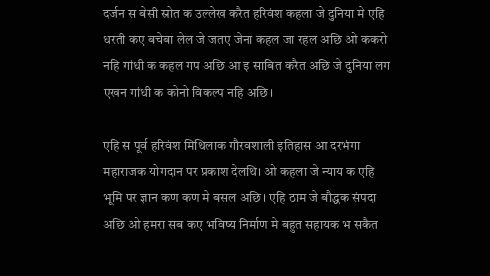दर्जन स बेसी स्रोत क उल्‍लेख करैत हरिवंश कहला जे दुनिया मे एहि धरती कए बचेबा लेल जे जतए जेना कहल जा रहल अछि ओ ककरो नहि गांधी क कहल गप अछि आ इ साबित करैत अछि जे दुनिया लग एखन गांधी क कोनो विकल्‍प नहि अछि।

एहि स पूर्व हरिवंश मिथिलाक गौरवशाली इतिहास आ दरभंगा महाराजक योगदान पर प्रकाश देलथि। ओ कहला जे न्‍याय क एहि भूमि पर ज्ञान कण कण मे बसल अछि। एहि ठाम जे बौद्धक संपदा अछि ओ हमरा सब कए भविष्‍य निर्माण मे बहुत सहायक भ सकैत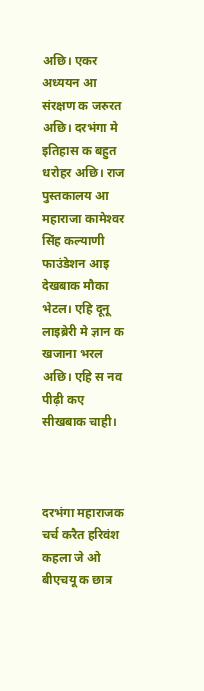अछि। एकर अध्‍ययन आ संरक्षण क जरुरत अछि। दरभंगा मे इतिहास क बहुत धरोहर अछि। राज पुस्‍तकालय आ महाराजा कामेश्‍वर सिंह कल्याणी फाउंडेशन आइ देखबाक मौका भेटल। एहि दूनू लाइब्रेरी मे ज्ञान क खजाना भरल अछि। एहि स नव पीढ़ी कए सीखबाक चाही।



दरभंगा महाराजक चर्च करैत हरिवंश कहला जे ओ बीएचयू क छात्र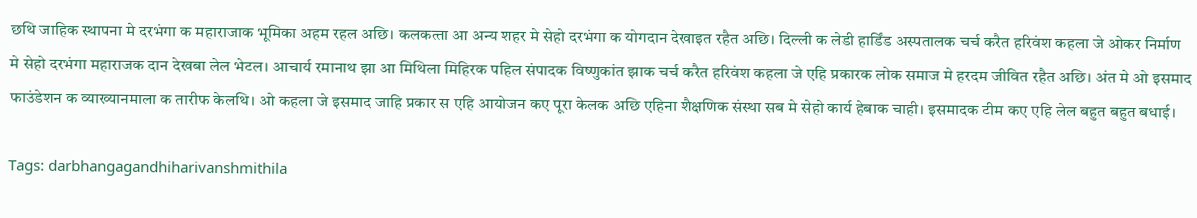छथि जाहिक स्‍थापना मे दरभंगा क महाराजाक भूमिका अहम रहल अछि। कलकत्‍ता आ अन्‍य शहर मे सेहो दरभंगा क योगदान देखाइत रहैत अछि। दिल्‍ली क लेडी हार्डिंड अस्‍पतालक चर्च करैत हरिवंश कहला जे ओकर निर्माण मे सेहो दरभंगा महाराजक दान देखबा लेल भेटल। आचार्य रमानाथ झा आ मिथिला मिहिरक पहिल संपादक विष्‍णुकांत झाक चर्च करैत हरिवंश कहला जे एहि प्रकारक लोक समाज मे हरदम जीवित रहैत अछि। अंत मे ओ इसमाद फाउंडेशन क व्याख्यानमाला क तारीफ केलथि। ओ कहला जे इसमाद जाहि प्रकार स एहि आयोजन कए पूरा केलक अछि एहिना शैक्षणिक संस्था सब मे सेहो कार्य हेबाक चाही। इसमादक टीम कए एहि लेल बहुत बहुत बधाई।

Tags: darbhangagandhiharivanshmithila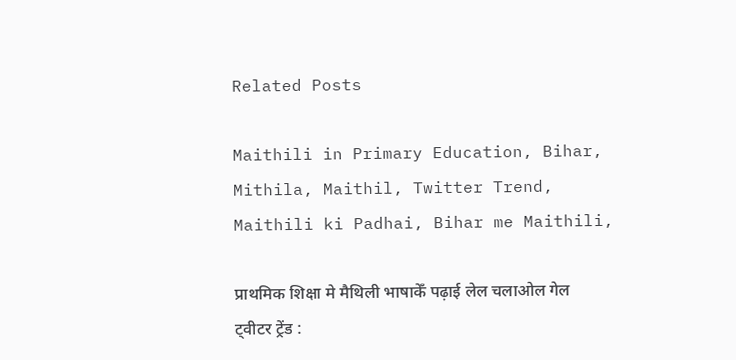Related Posts

Maithili in Primary Education, Bihar, Mithila, Maithil, Twitter Trend, Maithili ki Padhai, Bihar me Maithili,

प्राथमिक शि‍क्षा मे मैथि‍ली भाषाकेँ पढ़ाई लेल चलाओल गेल ट्वीटर ट्रेंड :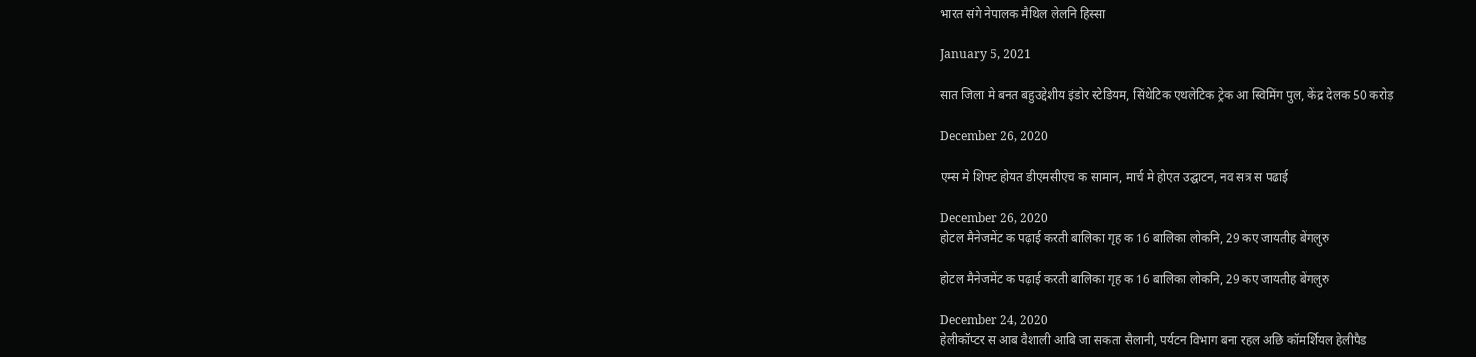भारत संगे नेपालक मैथिल लेलनि हिस्सा

January 5, 2021

सात जिला मे बनत बहुउद्देशीय इंडोर स्‍टेडि‍यम, सिंथेटिक एथलेटिक ट्रेक आ स्विमिंग पुल, केंद्र देलक 50 करोड़

December 26, 2020

एम्स मे शिफ्ट होयत डीएमसीएच क सामान, मार्च मे होएत उद्घाटन, नव सत्र स पढाई

December 26, 2020
होटल मैनेजमेंट क पढ़ाई करती बालिका गृह क 16 बालिका लोकनि, 29 कए जायतीह बेंगलुरु

होटल मैनेजमेंट क पढ़ाई करती बालिका गृह क 16 बालिका लोकनि, 29 कए जायतीह बेंगलुरु

December 24, 2020
हेलीकॉप्टर स आब वैशाली आबि जा सकता सैलानी, पर्यटन विभाग बना रहल अछि कॉमर्शियल हेलीपैड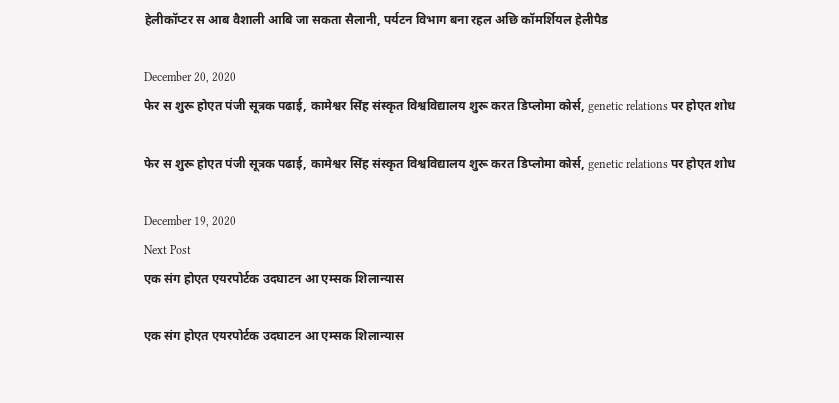हेलीकॉप्टर स आब वैशाली आबि जा सकता सैलानी, पर्यटन विभाग बना रहल अछि कॉमर्शियल हेलीपैड

December 20, 2020
फेर स शुरू होएत पंजी सूत्रक पढाई, कामेश्वर सिंह संस्कृत विश्वविद्यालय शुरू करत डिप्लोमा कोर्स, genetic relations पर होएत शोध

फेर स शुरू होएत पंजी सूत्रक पढाई, कामेश्वर सिंह संस्कृत विश्वविद्यालय शुरू करत डिप्लोमा कोर्स, genetic relations पर होएत शोध

December 19, 2020
Next Post
एक संग होएत एयरपोर्टक उदघाटन आ एम्‍सक शिलान्‍यास

एक संग होएत एयरपोर्टक उदघाटन आ एम्‍सक शिलान्‍यास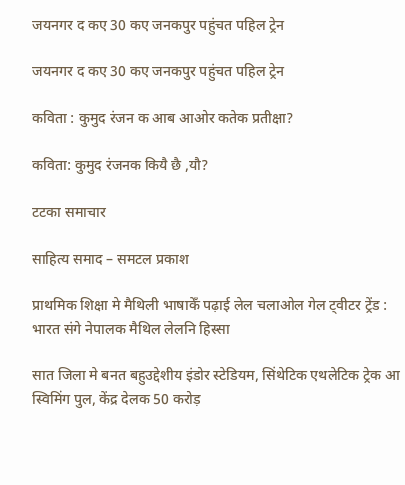जयनगर द कए 30 कए जनकपुर पहुंचत पहिल ट्रेन

जयनगर द कए 30 कए जनकपुर पहुंचत पहिल ट्रेन

कविता : कुमुद रंजन क आब आओर कतेक प्रतीक्षा?

कविता: कुमुद रंजनक कियै छै ,यौ?

टटका समाचार

साहित्य समाद – समटल प्रकाश

प्राथमिक शि‍क्षा मे मैथि‍ली भाषाकेँ पढ़ाई लेल चलाओल गेल ट्वीटर ट्रेंड : भारत संगे नेपालक मैथिल लेलनि हिस्सा

सात जिला मे बनत बहुउद्देशीय इंडोर स्‍टेडि‍यम, सिंथेटिक एथलेटिक ट्रेक आ स्विमिंग पुल, केंद्र देलक 50 करोड़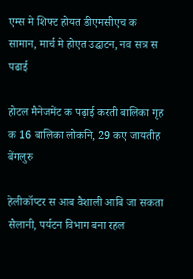एम्स मे शिफ्ट होयत डीएमसीएच क सामान, मार्च मे होएत उद्घाटन, नव सत्र स पढाई

होटल मैनेजमेंट क पढ़ाई करती बालिका गृह क 16 बालिका लोकनि, 29 कए जायतीह बेंगलुरु

हेलीकॉप्टर स आब वैशाली आबि जा सकता सैलानी, पर्यटन विभाग बना रहल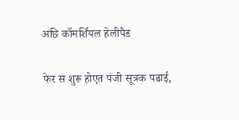अछि कॉमर्शियल हेलीपैड

फेर स शुरू होएत पंजी सूत्रक पढाई,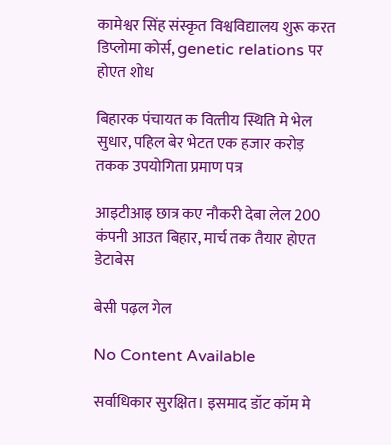कामेश्वर सिंह संस्कृत विश्वविद्यालय शुरू करत डिप्लोमा कोर्स, genetic relations पर होएत शोध

बिहारक पंचायत क वित्‍तीय स्थिति मे भेल सुधार, पहिल बेर भेटत एक हजार करोड़ तकक उपयोगिता प्रमाण पत्र

आइटीआइ छात्र कए नौकरी देबा लेल 200 कंपनी आउत बिहार, मार्च तक तैयार होएत डेटाबेस

बेसी पढ़ल गेल

No Content Available

सर्वाधिकार सुरक्षित। इसमाद डॉट कॉम मे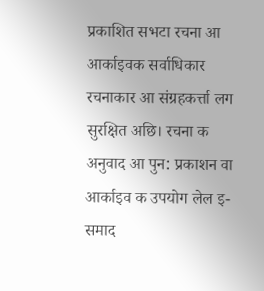प्रकाशित सभटा रचना आ आर्काइवक सर्वाधिकार रचनाकार आ संग्रहकर्त्ता लग सुरक्षित अछि। रचना क अनुवाद आ पुन: प्रकाशन वा आर्काइव क उपयोग लेल इ-समाद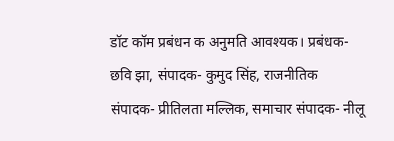डॉट कॉम प्रबंधन क अनुमति आवश्यक। प्रबंधक- छवि झा, संपादक- कुमुद सिंह, राजनीतिक संपादक- प्रीतिलता मल्लिक, समाचार संपादक- नीलू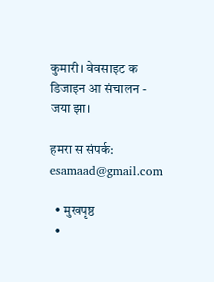कुमारी। वेवसाइट क डिजाइन आ संचालन - जया झा।

हमरा स संपर्क: esamaad@gmail.com

  • मुखपृष्ठ
  •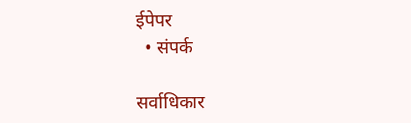ईपेपर
  • संपर्क

सर्वाधिकार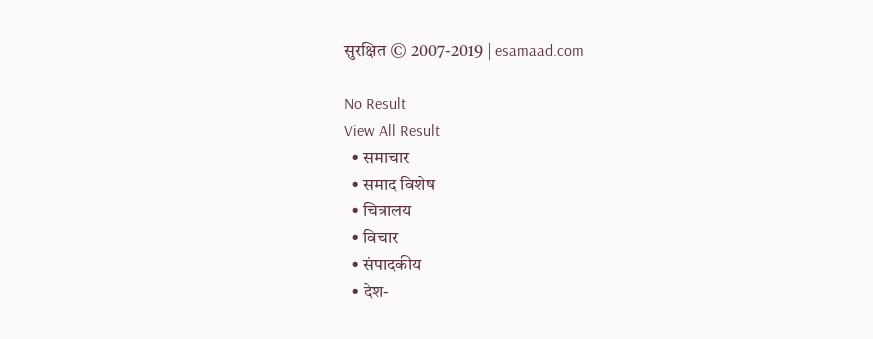सुरक्षित © 2007-2019 | esamaad.com

No Result
View All Result
  • समाचार
  • समाद विशेष
  • चित्रालय
  • विचार
  • संपादकीय
  • देश-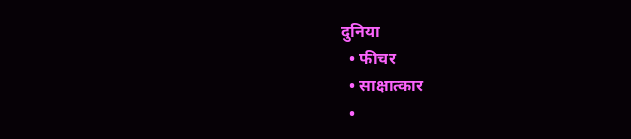दुनिया
  • फीचर
  • साक्षात्‍कार
  •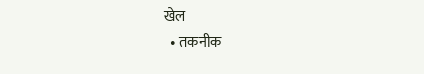खेल
  • तकनीक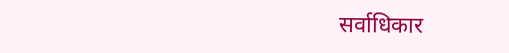सर्वाधिकार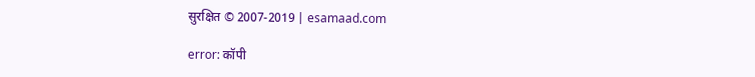सुरक्षित © 2007-2019 | esamaad.com

error: कॉपी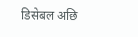डिसेबल अछि